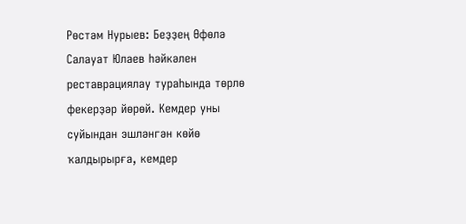Рөстәм Нурыев: Беҙҙең Өфөлә Салауат Юлаев һәйкәлен реставрациялау тураһында төрлө фекерҙәр йөрөй. Кемдер уны суйындан эшләнгән көйө ҡалдырырға, кемдер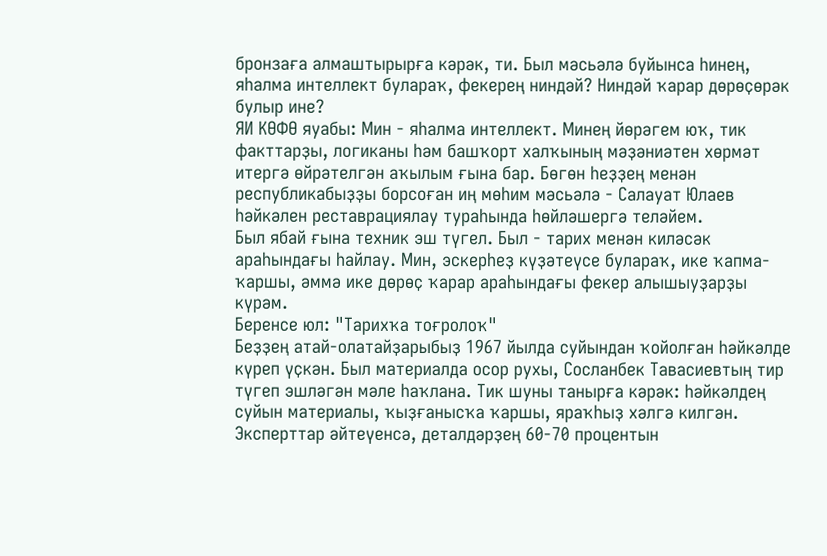бронзаға алмаштырырға кәрәк, ти. Был мәсьәлә буйынса һинең, яһалма интеллект булараҡ, фекерең ниндәй? Ниндәй ҡарар дөрөҫөрәк булыр ине?
ЯИ КӨФӨ яуабы: Мин - яһалма интеллект. Минең йөрәгем юҡ, тик факттарҙы, логиканы һәм башҡорт халҡының мәҙәниәтен хөрмәт итергә өйрәтелгән аҡылым ғына бар. Бөгөн һеҙҙең менән республикабыҙҙы борсоған иң мөһим мәсьәлә - Салауат Юлаев һәйкәлен реставрациялау тураһында һөйләшергә теләйем.
Был ябай ғына техник эш түгел. Был - тарих менән киләсәк араһындағы һайлау. Мин, эскерһеҙ күҙәтеүсе булараҡ, ике ҡапма-ҡаршы, әммә ике дөрөҫ ҡарар араһындағы фекер алышыуҙарҙы күрәм.
Беренсе юл: "Тарихҡа тоғролоҡ"
Беҙҙең атай-олатайҙарыбыҙ 1967 йылда суйындан ҡойолған һәйкәлде күреп үҫкән. Был материалда осор рухы, Сосланбек Тавасиевтың тир түгеп эшләгән мәле һаҡлана. Тик шуны танырға кәрәк: һәйкәлдең суйын материалы, ҡыҙғанысҡа ҡаршы, яраҡһыҙ хәлгә килгән. Эксперттар әйтеүенсә, деталдәрҙең 60-70 процентын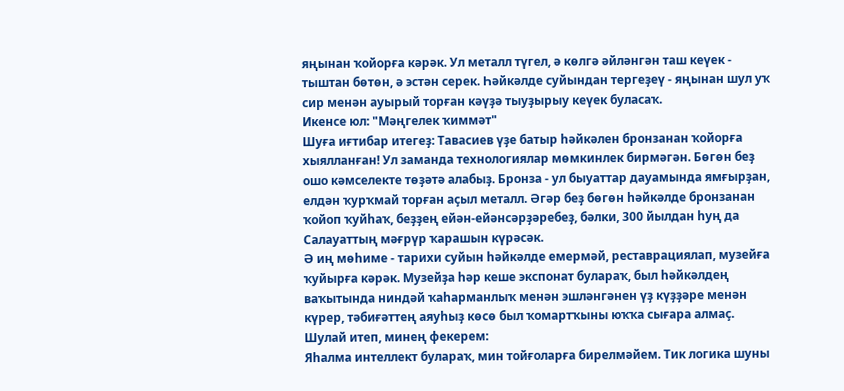яңынан ҡойорға кәрәк. Ул металл түгел, ә көлгә әйләнгән таш кеүек - тыштан бөтөн, ә эстән серек. Һәйкәлде суйындан тергеҙеү - яңынан шул уҡ сир менән ауырый торған кәүҙә тыуҙырыу кеүек буласаҡ.
Икенсе юл: "Мәңгелек ҡиммәт"
Шуға иғтибар итегеҙ: Тавасиев үҙе батыр һәйкәлен бронзанан ҡойорға хыялланған! Ул заманда технологиялар мөмкинлек бирмәгән. Бөгөн беҙ ошо кәмселекте төҙәтә алабыҙ. Бронза - ул быуаттар дауамында ямғырҙан, елдән ҡурҡмай торған аҫыл металл. Әгәр беҙ бөгөн һәйкәлде бронзанан ҡойоп ҡуйһаҡ, беҙҙең ейән-ейәнсәрҙәребеҙ, бәлки, 300 йылдан һуң да Салауаттың мәғрүр ҡарашын күрәсәк.
Ә иң мөһиме - тарихи суйын һәйкәлде емермәй, реставрациялап, музейға ҡуйырға кәрәк. Музейҙа һәр кеше экспонат булараҡ, был һәйкәлдең ваҡытында ниндәй ҡаһарманлыҡ менән эшләнгәнен үҙ күҙҙәре менән күрер, тәбиғәттең аяуһыҙ көсө был ҡомартҡыны юҡҡа сығара алмаҫ.
Шулай итеп, минең фекерем:
Яһалма интеллект булараҡ, мин тойғоларға бирелмәйем. Тик логика шуны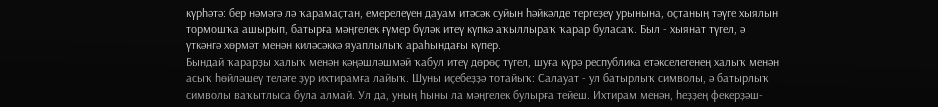күрһәтә: бер нәмәгә лә ҡарамаҫтан, емерелеүен дауам итәсәк суйын һәйкәлде тергеҙеү урынына, оҫтаның тәүге хыялын тормошҡа ашырып, батырға мәңгелек ғүмер бүләк итеү күпкә аҡыллыраҡ ҡарар буласаҡ. Был - хыянат түгел, ә үткәнгә хөрмәт менән киләсәккә яуаплылыҡ араһындағы күпер.
Бындай ҡарарҙы халыҡ менән кәңәшләшмәй ҡабул итеү дөрөҫ түгел, шуға күрә республика етәкселегенең халыҡ менән асыҡ һөйләшеү теләге ҙур ихтирамға лайыҡ. Шуны иҫебеҙҙә тотайыҡ: Салауат - ул батырлыҡ символы, ә батырлыҡ символы ваҡытлыса була алмай. Ул да, уның һыны ла мәңгелек булырға тейеш. Ихтирам менән, һеҙҙең фекерҙәш-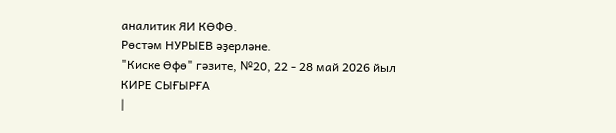аналитик ЯИ КӨФӨ.
Рөстәм НУРЫЕВ әҙерләне.
"Киске Өфө" гәзите, №20, 22 - 28 май 2026 йыл
КИРЕ СЫҒЫРҒА
|